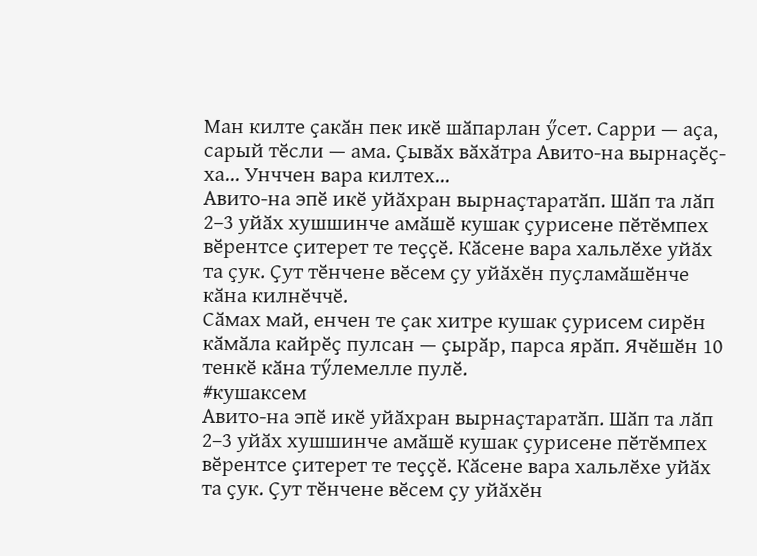Ман килте ҫакӑн пек икӗ шӑпарлан ӳсет. Сарри — аҫа, сарый тӗсли — ама. Ҫывӑх вӑхӑтра Авито-на вырнаҫӗҫ-ха... Унччен вара килтех...
Авито-на эпӗ икӗ уйӑхран вырнаҫтаратӑп. Шӑп та лӑп 2–3 уйӑх хушшинче амӑшӗ кушак ҫурисене пӗтӗмпех вӗрентсе ҫитерет те теҫҫӗ. Кӑсене вара хальлӗхе уйӑх та ҫук. Ҫут тӗнчене вӗсем ҫу уйӑхӗн пуҫламӑшӗнче кӑна килнӗччӗ.
Сӑмах май, енчен те ҫак хитре кушак ҫурисем сирӗн кӑмӑла кайрӗҫ пулсан — ҫырӑр, парса ярӑп. Ячӗшӗн 10 тенкӗ кӑна тӳлемелле пулӗ.
#кушаксем
Авито-на эпӗ икӗ уйӑхран вырнаҫтаратӑп. Шӑп та лӑп 2–3 уйӑх хушшинче амӑшӗ кушак ҫурисене пӗтӗмпех вӗрентсе ҫитерет те теҫҫӗ. Кӑсене вара хальлӗхе уйӑх та ҫук. Ҫут тӗнчене вӗсем ҫу уйӑхӗн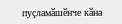пуҫламӑшӗнче кӑна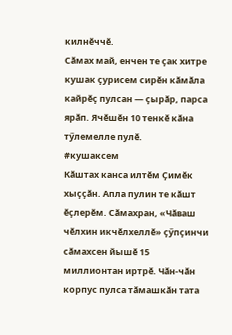килнӗччӗ.
Сӑмах май, енчен те ҫак хитре кушак ҫурисем сирӗн кӑмӑла кайрӗҫ пулсан — ҫырӑр, парса ярӑп. Ячӗшӗн 10 тенкӗ кӑна тӳлемелле пулӗ.
#кушаксем
Кӑштах канса илтӗм Ҫимӗк хыҫҫӑн. Апла пулин те кӑшт ӗҫлерӗм. Сӑмахран, «Чӑваш чӗлхин икчӗлхеллӗ» ҫӳпҫинчи сӑмахсен йышӗ 15 миллионтан иртрӗ. Чӑн-чӑн корпус пулса тӑмашкӑн тата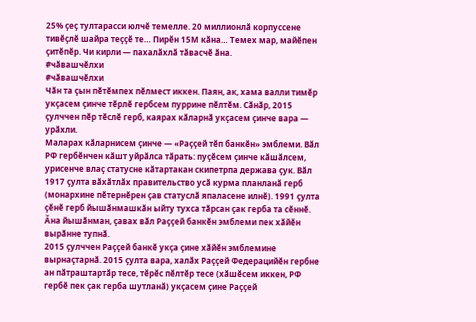25% ҫеҫ тултарасси юлчӗ темелле. 20 миллионлӑ корпуссене тивӗҫлӗ шайра теҫҫӗ те… Пирӗн 15М кӑна… Темех мар, майӗпен ҫитӗпӗр. Чи кирли — пахалӑхлӑ тӑвасчӗ ӑна.
#чӑвашчӗлхи
#чӑвашчӗлхи
Чӑн та ҫын пӗтӗмпех пӗлмест иккен. Паян, ак, хама валли тимӗр укҫасем ҫинче тӗрлӗ гербсем пуррине пӗлтӗм. Сӑнӑр, 2015 ҫулччен пӗр тӗслӗ герб, каярах кӑларнӑ укҫасем ҫинче вара — урӑхли.
Маларах кӑларнисем ҫинче — «Раҫҫей тӗп банкӗн» эмблеми. Вӑл РФ гербӗнчен кӑшт уйрӑлса тӑрать: пуҫӗсем ҫинче кӑшӑлсем, урисенче влаҫ статусне кӑтартакан скипетрпа держава ҫук. Вӑл 1917 ҫулта вӑхӑтлӑх правительство усӑ курма планланӑ герб (монархине пӗтернӗрен ҫав статуслӑ япаласене илнӗ). 1991 ҫулта ҫӗнӗ герб йышӑнмашкӑн ыйту тухса тӑрсан ҫак герба та сӗннӗ. Ӑна йышӑнман, ҫавах вӑл Раҫҫей банкӗн эмблеми пек хӑйӗн вырӑнне тупнӑ.
2015 ҫулччен Раҫҫей банкӗ укҫа ҫине хӑйӗн эмблемине вырнаҫтарнӑ. 2015 ҫулта вара, халӑх Раҫҫей Федерацийӗн гербне ан пӑтраштартӑр тесе, тӗрӗс пӗлтӗр тесе (хӑшӗсем иккен, РФ гербӗ пек ҫак герба шутланӑ) укҫасем ҫине Раҫҫей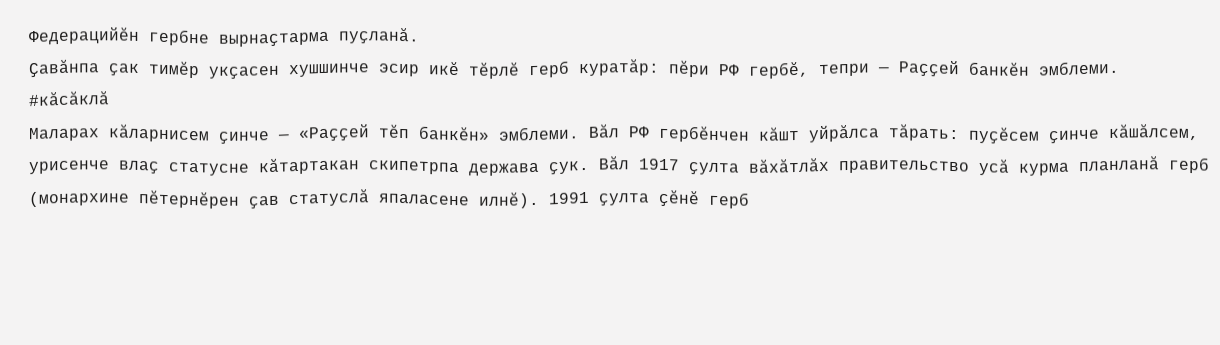Федерацийӗн гербне вырнаҫтарма пуҫланӑ.
Ҫавӑнпа ҫак тимӗр укҫасен хушшинче эсир икӗ тӗрлӗ герб куратӑр: пӗри РФ гербӗ, тепри — Раҫҫей банкӗн эмблеми.
#кӑсӑклӑ
Маларах кӑларнисем ҫинче — «Раҫҫей тӗп банкӗн» эмблеми. Вӑл РФ гербӗнчен кӑшт уйрӑлса тӑрать: пуҫӗсем ҫинче кӑшӑлсем, урисенче влаҫ статусне кӑтартакан скипетрпа держава ҫук. Вӑл 1917 ҫулта вӑхӑтлӑх правительство усӑ курма планланӑ герб (монархине пӗтернӗрен ҫав статуслӑ япаласене илнӗ). 1991 ҫулта ҫӗнӗ герб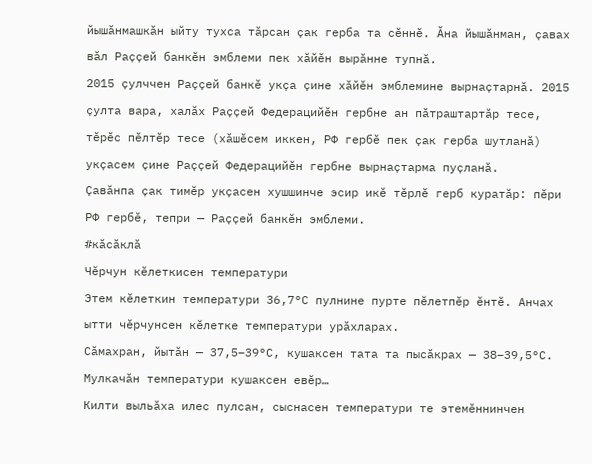йышӑнмашкӑн ыйту тухса тӑрсан ҫак герба та сӗннӗ. Ӑна йышӑнман, ҫавах вӑл Раҫҫей банкӗн эмблеми пек хӑйӗн вырӑнне тупнӑ.
2015 ҫулччен Раҫҫей банкӗ укҫа ҫине хӑйӗн эмблемине вырнаҫтарнӑ. 2015 ҫулта вара, халӑх Раҫҫей Федерацийӗн гербне ан пӑтраштартӑр тесе, тӗрӗс пӗлтӗр тесе (хӑшӗсем иккен, РФ гербӗ пек ҫак герба шутланӑ) укҫасем ҫине Раҫҫей Федерацийӗн гербне вырнаҫтарма пуҫланӑ.
Ҫавӑнпа ҫак тимӗр укҫасен хушшинче эсир икӗ тӗрлӗ герб куратӑр: пӗри РФ гербӗ, тепри — Раҫҫей банкӗн эмблеми.
#кӑсӑклӑ
Чӗрчун кӗлеткисен температури
Этем кӗлеткин температури 36,7°С пулнине пурте пӗлетпӗр ӗнтӗ. Анчах ытти чӗрчунсен кӗлетке температури урӑхларах.
Сӑмахран, йытӑн — 37,5–39°С, кушаксен тата та пысӑкрах — 38–39,5°С. Мулкачӑн температури кушаксен евӗр…
Килти выльӑха илес пулсан, сыснасен температури те этемӗннинчен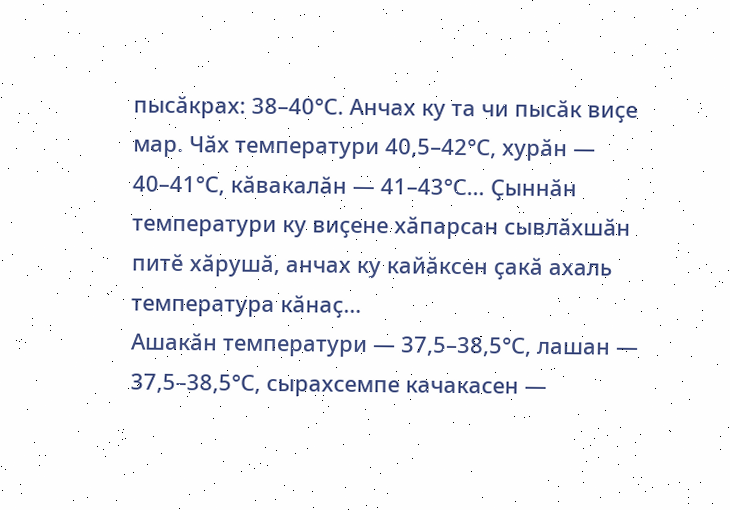пысӑкрах: 38–40°С. Анчах ку та чи пысӑк виҫе мар. Чӑх температури 40,5–42°С, хурӑн — 40–41°С, кӑвакалӑн — 41–43°С… Ҫыннӑн температури ку виҫене хӑпарсан сывлӑхшӑн питӗ хӑрушӑ, анчах ку кайӑксен ҫакӑ ахаль температура кӑнаҫ…
Ашакӑн температури — 37,5–38,5°С, лашан — 37,5–38,5°С, сырахсемпе качакасен —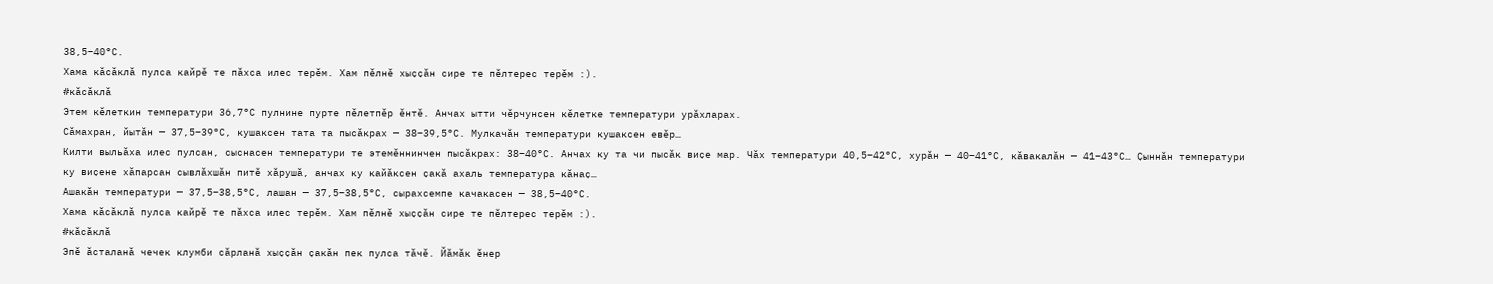38,5–40°С.
Хама кӑсӑклӑ пулса кайрӗ те пӑхса илес терӗм. Хам пӗлнӗ хыҫҫӑн сире те пӗлтерес терӗм :).
#кӑсӑклӑ
Этем кӗлеткин температури 36,7°С пулнине пурте пӗлетпӗр ӗнтӗ. Анчах ытти чӗрчунсен кӗлетке температури урӑхларах.
Сӑмахран, йытӑн — 37,5–39°С, кушаксен тата та пысӑкрах — 38–39,5°С. Мулкачӑн температури кушаксен евӗр…
Килти выльӑха илес пулсан, сыснасен температури те этемӗннинчен пысӑкрах: 38–40°С. Анчах ку та чи пысӑк виҫе мар. Чӑх температури 40,5–42°С, хурӑн — 40–41°С, кӑвакалӑн — 41–43°С… Ҫыннӑн температури ку виҫене хӑпарсан сывлӑхшӑн питӗ хӑрушӑ, анчах ку кайӑксен ҫакӑ ахаль температура кӑнаҫ…
Ашакӑн температури — 37,5–38,5°С, лашан — 37,5–38,5°С, сырахсемпе качакасен — 38,5–40°С.
Хама кӑсӑклӑ пулса кайрӗ те пӑхса илес терӗм. Хам пӗлнӗ хыҫҫӑн сире те пӗлтерес терӗм :).
#кӑсӑклӑ
Эпӗ ӑсталанӑ чечек клумби сӑрланӑ хыҫҫӑн ҫакӑн пек пулса тӑчӗ. Йӑмӑк ӗнер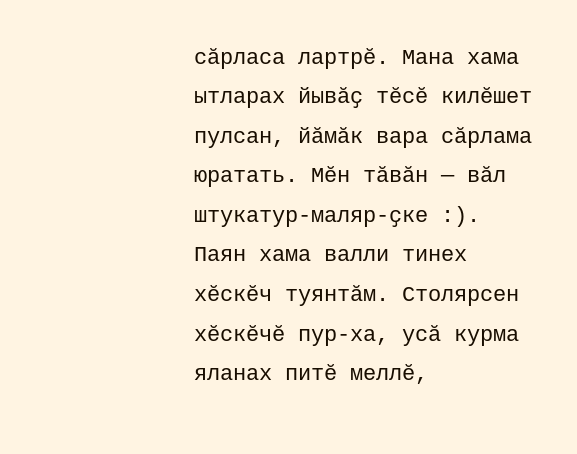сӑрласа лартрӗ. Мана хама ытларах йывӑҫ тӗсӗ килӗшет пулсан, йӑмӑк вара сӑрлама юратать. Мӗн тӑвӑн — вӑл штукатур-маляр-ҫке :).
Паян хама валли тинех хӗскӗч туянтӑм. Столярсен хӗскӗчӗ пур-ха, усӑ курма яланах питӗ меллӗ,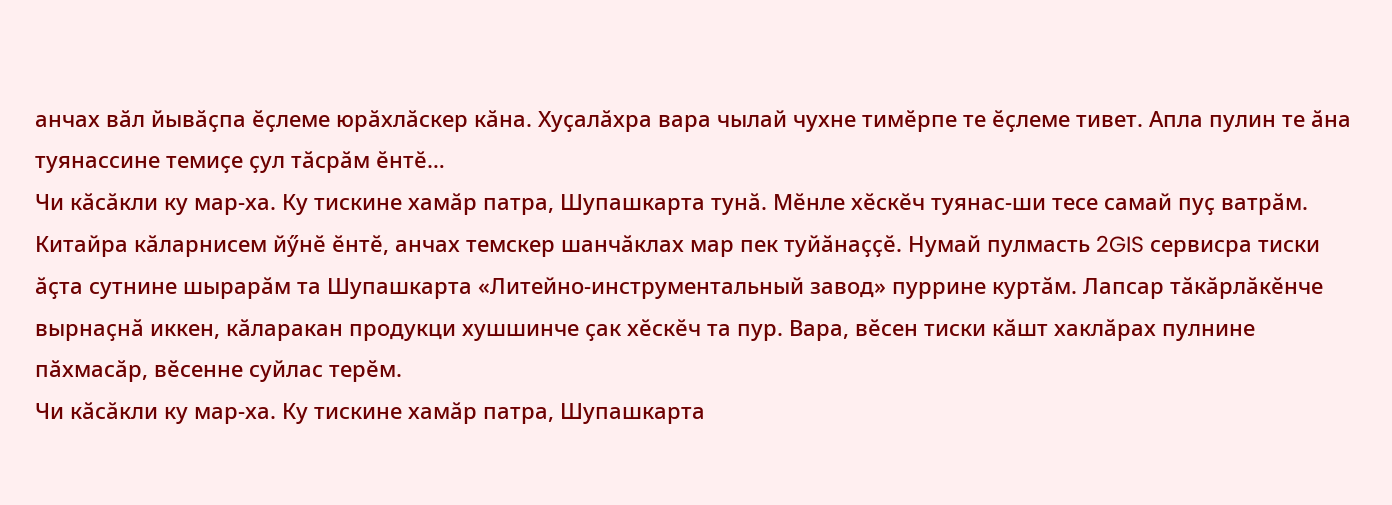анчах вӑл йывӑҫпа ӗҫлеме юрӑхлӑскер кӑна. Хуҫалӑхра вара чылай чухне тимӗрпе те ӗҫлеме тивет. Апла пулин те ӑна туянассине темиҫе ҫул тӑсрӑм ӗнтӗ…
Чи кӑсӑкли ку мар-ха. Ку тискине хамӑр патра, Шупашкарта тунӑ. Мӗнле хӗскӗч туянас-ши тесе самай пуҫ ватрӑм. Китайра кӑларнисем йӳнӗ ӗнтӗ, анчах темскер шанчӑклах мар пек туйӑнаҫҫӗ. Нумай пулмасть 2GIS сервисра тиски ӑҫта сутнине шырарӑм та Шупашкарта «Литейно-инструментальный завод» пуррине куртӑм. Лапсар тӑкӑрлӑкӗнче вырнаҫнӑ иккен, кӑларакан продукци хушшинче ҫак хӗскӗч та пур. Вара, вӗсен тиски кӑшт хаклӑрах пулнине пӑхмасӑр, вӗсенне суйлас терӗм.
Чи кӑсӑкли ку мар-ха. Ку тискине хамӑр патра, Шупашкарта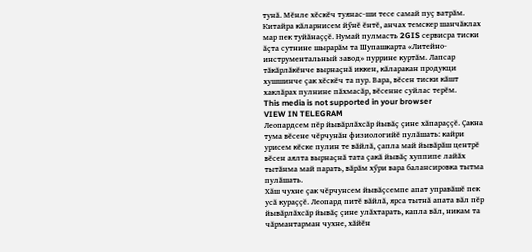тунӑ. Мӗнле хӗскӗч туянас-ши тесе самай пуҫ ватрӑм. Китайра кӑларнисем йӳнӗ ӗнтӗ, анчах темскер шанчӑклах мар пек туйӑнаҫҫӗ. Нумай пулмасть 2GIS сервисра тиски ӑҫта сутнине шырарӑм та Шупашкарта «Литейно-инструментальный завод» пуррине куртӑм. Лапсар тӑкӑрлӑкӗнче вырнаҫнӑ иккен, кӑларакан продукци хушшинче ҫак хӗскӗч та пур. Вара, вӗсен тиски кӑшт хаклӑрах пулнине пӑхмасӑр, вӗсенне суйлас терӗм.
This media is not supported in your browser
VIEW IN TELEGRAM
Леопардсем пӗр йывӑрлӑхсӑр йывӑҫ ҫине хӑпараҫҫӗ. Ҫакна тума вӗсене чӗрчунӑн физиологийӗ пулӑшать: кайри урисем кӗске пулин те вӑйлӑ, ҫапла май йывӑрӑш центрӗ вӗсен аялта вырнаҫнӑ тата ҫакӑ йывӑҫ хуппипе лайӑх тытӑнма май парать, вӑрӑм хӳри вара балансировка тытма пулӑшать.
Хӑш чухне ҫак чӗрчунсем йывӑҫсемпе апат управӑшӗ пек усӑ кураҫҫӗ. Леопард питӗ вӑйлӑ, ярса тытнӑ апата вӑл пӗр йывӑрлӑхсӑр йывӑҫ ҫине улӑхтарать, капла вӑл, никам та чӑрмантарман чухне, хӑйӗн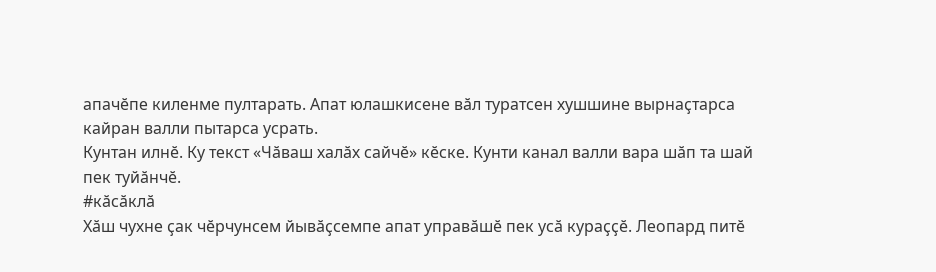апачӗпе киленме пултарать. Апат юлашкисене вӑл туратсен хушшине вырнаҫтарса кайран валли пытарса усрать.
Кунтан илнӗ. Ку текст «Чӑваш халӑх сайчӗ» кӗске. Кунти канал валли вара шӑп та шай пек туйӑнчӗ.
#кӑсӑклӑ
Хӑш чухне ҫак чӗрчунсем йывӑҫсемпе апат управӑшӗ пек усӑ кураҫҫӗ. Леопард питӗ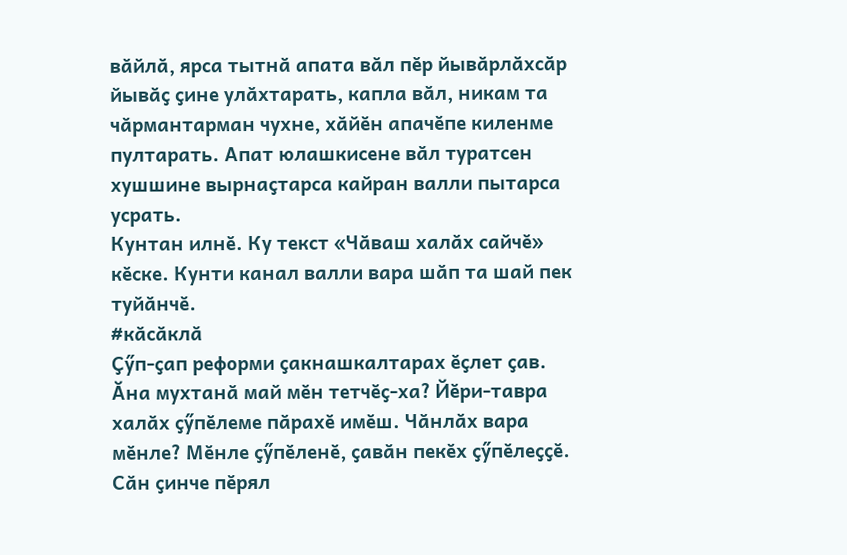вӑйлӑ, ярса тытнӑ апата вӑл пӗр йывӑрлӑхсӑр йывӑҫ ҫине улӑхтарать, капла вӑл, никам та чӑрмантарман чухне, хӑйӗн апачӗпе киленме пултарать. Апат юлашкисене вӑл туратсен хушшине вырнаҫтарса кайран валли пытарса усрать.
Кунтан илнӗ. Ку текст «Чӑваш халӑх сайчӗ» кӗске. Кунти канал валли вара шӑп та шай пек туйӑнчӗ.
#кӑсӑклӑ
Ҫӳп-ҫап реформи ҫакнашкалтарах ӗҫлет ҫав. Ӑна мухтанӑ май мӗн тетчӗҫ-ха? Йӗри-тавра халӑх ҫӳпӗлеме пӑрахӗ имӗш. Чӑнлӑх вара мӗнле? Мӗнле ҫӳпӗленӗ, ҫавӑн пекӗх ҫӳпӗлеҫҫӗ. Сӑн ҫинче пӗрял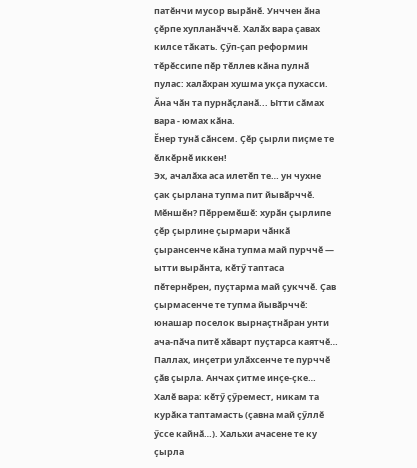патӗнчи мусор вырӑнӗ. Унччен ӑна ҫӗрпе хупланӑччӗ. Халӑх вара ҫавах килсе тӑкать. Ҫӳп-ҫап реформин тӗрӗссипе пӗр тӗллев кӑна пулнӑ пулас: халӑхран хушма укҫа пухасси. Ӑна чӑн та пурнӑҫланӑ... Ытти сӑмах вара - юмах кӑна.
Ӗнер тунӑ сӑнсем. Ҫӗр ҫырли пиҫме те ӗлкӗрнӗ иккен!
Эх, ачалӑха аса илетӗп те… ун чухне ҫак ҫырлана тупма пит йывӑрччӗ. Мӗншӗн? Пӗрремӗшӗ: хурӑн ҫырлипе ҫӗр ҫырлине ҫырмари чӑнкӑ ҫырансенче кӑна тупма май пурччӗ — ытти вырӑнта, кӗтӳ таптаса пӗтернӗрен, пуҫтарма май ҫукччӗ. Ҫав ҫырмасенче те тупма йывӑрччӗ: юнашар поселок вырнаҫтнӑран унти ача-пӑча питӗ хӑварт пуҫтарса каятчӗ… Паллах, инҫетри улӑхсенче те пурччӗ ҫӑв ҫырла. Анчах ҫитме инҫе-ҫке…
Халӗ вара: кӗтӳ ҫӳремест, никам та курӑка таптамасть (ҫавна май ҫӳллӗ ӳссе кайнӑ…). Хальхи ачасене те ку ҫырла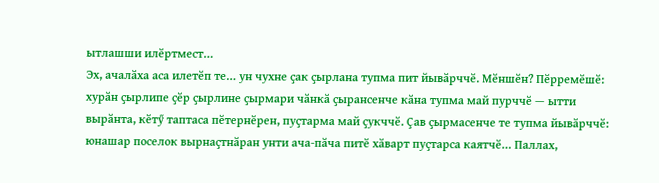ытлашши илӗртмест…
Эх, ачалӑха аса илетӗп те… ун чухне ҫак ҫырлана тупма пит йывӑрччӗ. Мӗншӗн? Пӗрремӗшӗ: хурӑн ҫырлипе ҫӗр ҫырлине ҫырмари чӑнкӑ ҫырансенче кӑна тупма май пурччӗ — ытти вырӑнта, кӗтӳ таптаса пӗтернӗрен, пуҫтарма май ҫукччӗ. Ҫав ҫырмасенче те тупма йывӑрччӗ: юнашар поселок вырнаҫтнӑран унти ача-пӑча питӗ хӑварт пуҫтарса каятчӗ… Паллах,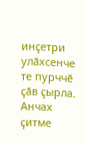инҫетри улӑхсенче те пурччӗ ҫӑв ҫырла. Анчах ҫитме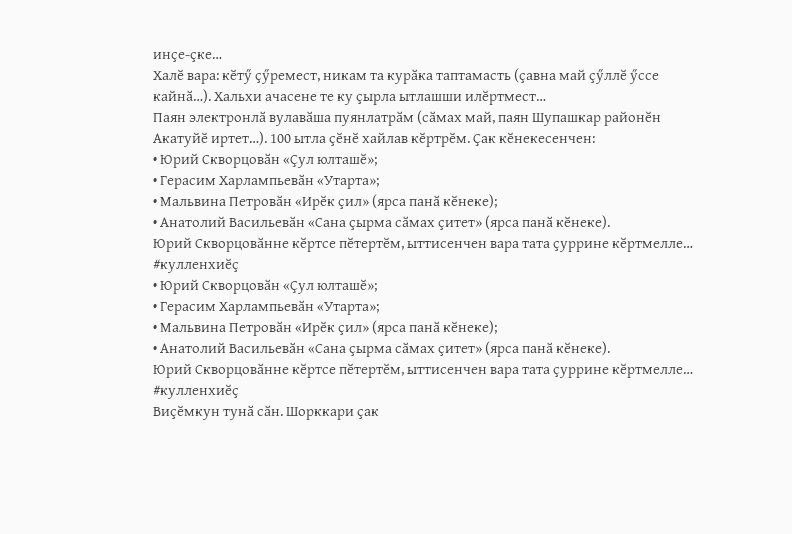инҫе-ҫке…
Халӗ вара: кӗтӳ ҫӳремест, никам та курӑка таптамасть (ҫавна май ҫӳллӗ ӳссе кайнӑ…). Хальхи ачасене те ку ҫырла ытлашши илӗртмест…
Паян электронлӑ вулавӑша пуянлатрӑм (сӑмах май, паян Шупашкар районӗн Акатуйӗ иртет…). 100 ытла ҫӗнӗ хайлав кӗртрӗм. Ҫак кӗнекесенчен:
• Юрий Скворцовӑн «Ҫул юлташӗ»;
• Герасим Харлампьевӑн «Утарта»;
• Мальвина Петровӑн «Ирӗк ҫил» (ярса панӑ кӗнеке);
• Анатолий Васильевӑн «Сана ҫырма сӑмах ҫитет» (ярса панӑ кӗнеке).
Юрий Скворцовӑнне кӗртсе пӗтертӗм, ыттисенчен вара тата ҫуррине кӗртмелле…
#кулленхиӗҫ
• Юрий Скворцовӑн «Ҫул юлташӗ»;
• Герасим Харлампьевӑн «Утарта»;
• Мальвина Петровӑн «Ирӗк ҫил» (ярса панӑ кӗнеке);
• Анатолий Васильевӑн «Сана ҫырма сӑмах ҫитет» (ярса панӑ кӗнеке).
Юрий Скворцовӑнне кӗртсе пӗтертӗм, ыттисенчен вара тата ҫуррине кӗртмелле…
#кулленхиӗҫ
Виҫӗмкун тунӑ сӑн. Шорккари ҫак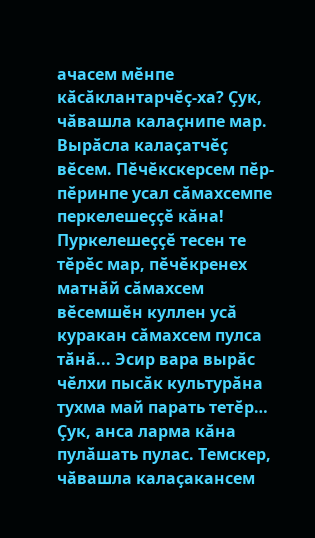ачасем мӗнпе кӑсӑклантарчӗҫ-ха? Ҫук, чӑвашла калаҫнипе мар. Вырӑсла калаҫатчӗҫ вӗсем. Пӗчӗкскерсем пӗр-пӗринпе усал сӑмахсемпе перкелешеҫҫӗ кӑна! Пуркелешеҫҫӗ тесен те тӗрӗс мар, пӗчӗкренех матнӑй сӑмахсем вӗсемшӗн куллен усӑ куракан сӑмахсем пулса тӑнӑ... Эсир вара вырӑс чӗлхи пысӑк культурӑна тухма май парать тетӗр… Ҫук, анса ларма кӑна пулӑшать пулас. Темскер, чӑвашла калаҫакансем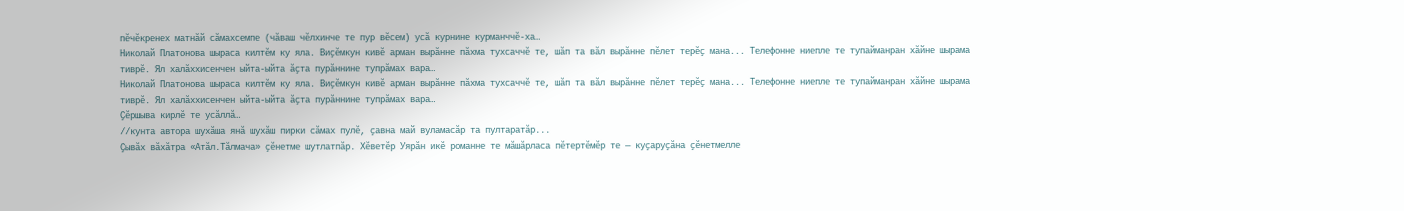пӗчӗкренех матнӑй сӑмахсемпе (чӑваш чӗлхинче те пур вӗсем) усӑ курнине курманччӗ-ха…
Николай Платонова шыраса килтӗм ку яла. Виҫӗмкун кивӗ арман вырӑнне пӑхма тухсаччӗ те, шӑп та вӑл вырӑнне пӗлет терӗҫ мана... Телефонне ниепле те тупайманран хӑйне шырама тиврӗ. Ял халӑххисенчен ыйта-ыйта ӑҫта пурӑннине тупрӑмах вара…
Николай Платонова шыраса килтӗм ку яла. Виҫӗмкун кивӗ арман вырӑнне пӑхма тухсаччӗ те, шӑп та вӑл вырӑнне пӗлет терӗҫ мана... Телефонне ниепле те тупайманран хӑйне шырама тиврӗ. Ял халӑххисенчен ыйта-ыйта ӑҫта пурӑннине тупрӑмах вара…
Ҫӗршыва кирлӗ те усӑллӑ…
//кунта автора шухӑша янӑ шухӑш пирки сӑмах пулӗ, ҫавна май вуламасӑр та пултаратӑр...
Ҫывӑх вӑхӑтра «Атӑл.Тӑлмача» ҫӗнетме шутлатпӑр. Хӗветӗр Уярӑн икӗ романне те мӑшӑрласа пӗтертӗмӗр те — куҫаруҫӑна ҫӗнетмелле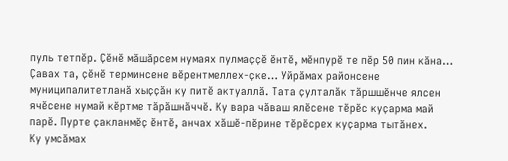пуль тетпӗр. Ҫӗнӗ мӑшӑрсем нумаях пулмаҫҫӗ ӗнтӗ, мӗнпурӗ те пӗр 50 пин кӑна… Ҫавах та, ҫӗнӗ терминсене вӗрентмеллех-ҫке… Уйрӑмах районсене муниципалитетланӑ хыҫҫӑн ку питӗ актуаллӑ. Тата ҫулталӑк тӑршшӗнче ялсен ячӗсене нумай кӗртме тӑрӑшнӑччӗ. Ку вара чӑваш ялӗсене тӗрӗс куҫарма май парӗ. Пурте ҫакланмӗҫ ӗнтӗ, анчах хӑшӗ-пӗрине тӗрӗсрех куҫарма тытӑнех.
Ку умсӑмах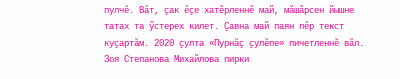пулчӗ. Вӑт, ҫак ӗҫе хатӗрленнӗ май, мӑшӑрсен йышне татах та ӳстерех килет. Ҫавна май паян пӗр текст куҫартӑм. 2020 ҫулта «Пурнӑҫ ҫулӗпе» пичетленнӗ вӑл. Зоя Степанова Михайлова пирки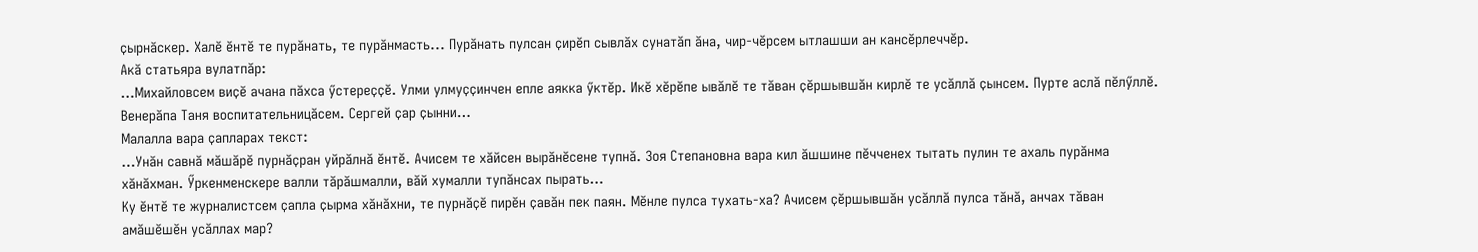ҫырнӑскер. Халӗ ӗнтӗ те пурӑнать, те пурӑнмасть... Пурӑнать пулсан ҫирӗп сывлӑх сунатӑп ӑна, чир-чӗрсем ытлашши ан кансӗрлеччӗр.
Акӑ статьяра вулатпӑр:
…Михайловсем виҫӗ ачана пӑхса ӳстереҫҫӗ. Улми улмуҫҫинчен епле аякка ӳктӗр. Икӗ хӗрӗпе ывӑлӗ те тӑван ҫӗршывшӑн кирлӗ те усӑллӑ ҫынсем. Пурте аслӑ пӗлӳллӗ. Венерӑпа Таня воспитательницӑсем. Сергей ҫар ҫынни…
Малалла вара ҫапларах текст:
…Унӑн савнӑ мӑшӑрӗ пурнӑҫран уйрӑлнӑ ӗнтӗ. Ачисем те хӑйсен вырӑнӗсене тупнӑ. Зоя Степановна вара кил ӑшшине пӗчченех тытать пулин те ахаль пурӑнма хӑнӑхман. Ӳркенменскере валли тӑрӑшмалли, вӑй хумалли тупӑнсах пырать…
Ку ӗнтӗ те журналистсем ҫапла ҫырма хӑнӑхни, те пурнӑҫӗ пирӗн ҫавӑн пек паян. Мӗнле пулса тухать-ха? Ачисем ҫӗршывшӑн усӑллӑ пулса тӑнӑ, анчах тӑван амӑшӗшӗн усӑллах мар?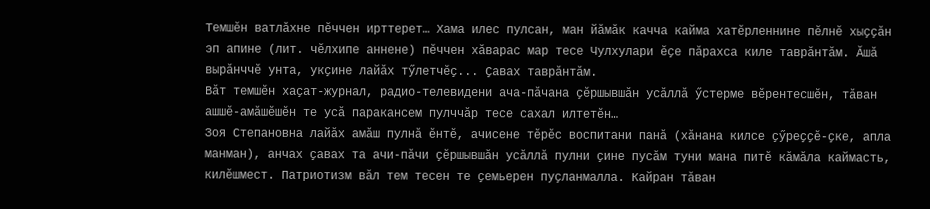Темшӗн ватлӑхне пӗччен ирттерет… Хама илес пулсан, ман йӑмӑк качча кайма хатӗрленнине пӗлнӗ хыҫҫӑн эп апине (лит. чӗлхипе аннене) пӗччен хӑварас мар тесе Чулхулари ӗҫе пӑрахса киле таврӑнтӑм. Ӑшӑ вырӑнччӗ унта, укҫине лайӑх тӳлетчӗҫ... Ҫавах таврӑнтӑм.
Вӑт темшӗн хаҫат-журнал, радио-телевидени ача-пӑчана ҫӗршывшӑн усӑллӑ ӳстерме вӗрентесшӗн, тӑван ашшӗ-амӑшӗшӗн те усӑ паракансем пулччӑр тесе сахал илтетӗн…
Зоя Степановна лайӑх амӑш пулнӑ ӗнтӗ, ачисене тӗрӗс воспитани панӑ (хӑнана килсе ҫӳреҫҫӗ-ҫке, апла манман), анчах ҫавах та ачи-пӑчи ҫӗршывшӑн усӑллӑ пулни ҫине пусӑм туни мана питӗ кӑмӑла каймасть, килӗшмест. Патриотизм вӑл тем тесен те ҫемьерен пуҫланмалла. Кайран тӑван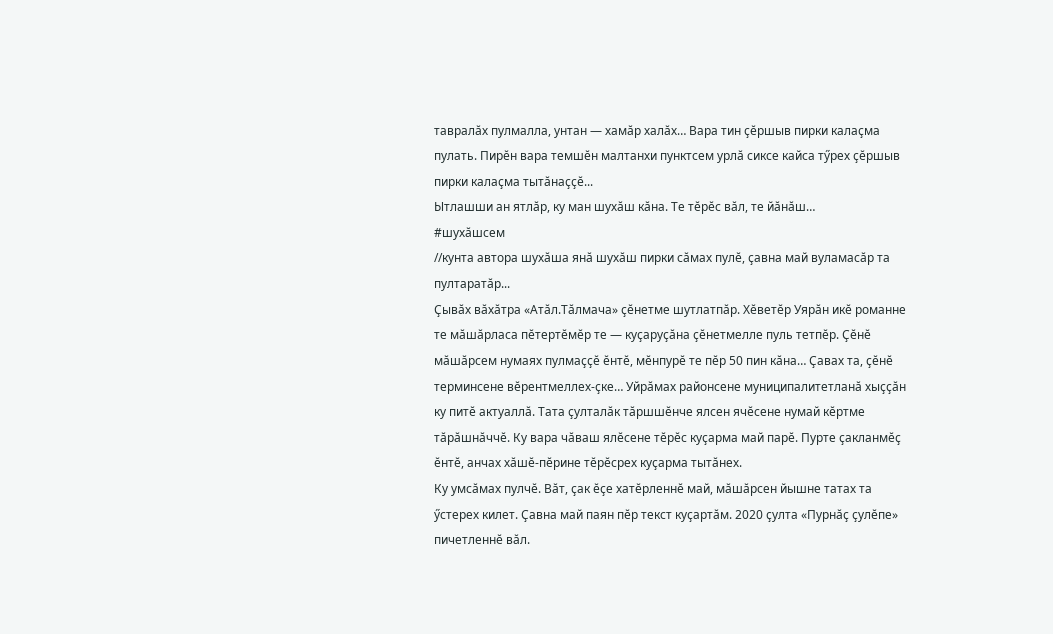тавралӑх пулмалла, унтан — хамӑр халӑх… Вара тин ҫӗршыв пирки калаҫма пулать. Пирӗн вара темшӗн малтанхи пунктсем урлӑ сиксе кайса тӳрех ҫӗршыв пирки калаҫма тытӑнаҫҫӗ...
Ытлашши ан ятлӑр, ку ман шухӑш кӑна. Те тӗрӗс вӑл, те йӑнӑш…
#шухӑшсем
//кунта автора шухӑша янӑ шухӑш пирки сӑмах пулӗ, ҫавна май вуламасӑр та пултаратӑр...
Ҫывӑх вӑхӑтра «Атӑл.Тӑлмача» ҫӗнетме шутлатпӑр. Хӗветӗр Уярӑн икӗ романне те мӑшӑрласа пӗтертӗмӗр те — куҫаруҫӑна ҫӗнетмелле пуль тетпӗр. Ҫӗнӗ мӑшӑрсем нумаях пулмаҫҫӗ ӗнтӗ, мӗнпурӗ те пӗр 50 пин кӑна… Ҫавах та, ҫӗнӗ терминсене вӗрентмеллех-ҫке… Уйрӑмах районсене муниципалитетланӑ хыҫҫӑн ку питӗ актуаллӑ. Тата ҫулталӑк тӑршшӗнче ялсен ячӗсене нумай кӗртме тӑрӑшнӑччӗ. Ку вара чӑваш ялӗсене тӗрӗс куҫарма май парӗ. Пурте ҫакланмӗҫ ӗнтӗ, анчах хӑшӗ-пӗрине тӗрӗсрех куҫарма тытӑнех.
Ку умсӑмах пулчӗ. Вӑт, ҫак ӗҫе хатӗрленнӗ май, мӑшӑрсен йышне татах та ӳстерех килет. Ҫавна май паян пӗр текст куҫартӑм. 2020 ҫулта «Пурнӑҫ ҫулӗпе» пичетленнӗ вӑл.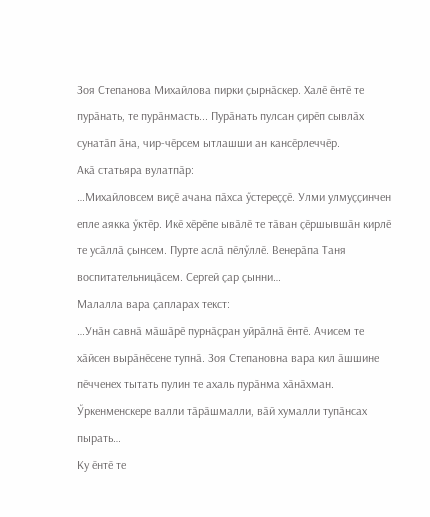Зоя Степанова Михайлова пирки ҫырнӑскер. Халӗ ӗнтӗ те пурӑнать, те пурӑнмасть... Пурӑнать пулсан ҫирӗп сывлӑх сунатӑп ӑна, чир-чӗрсем ытлашши ан кансӗрлеччӗр.
Акӑ статьяра вулатпӑр:
…Михайловсем виҫӗ ачана пӑхса ӳстереҫҫӗ. Улми улмуҫҫинчен епле аякка ӳктӗр. Икӗ хӗрӗпе ывӑлӗ те тӑван ҫӗршывшӑн кирлӗ те усӑллӑ ҫынсем. Пурте аслӑ пӗлӳллӗ. Венерӑпа Таня воспитательницӑсем. Сергей ҫар ҫынни…
Малалла вара ҫапларах текст:
…Унӑн савнӑ мӑшӑрӗ пурнӑҫран уйрӑлнӑ ӗнтӗ. Ачисем те хӑйсен вырӑнӗсене тупнӑ. Зоя Степановна вара кил ӑшшине пӗчченех тытать пулин те ахаль пурӑнма хӑнӑхман. Ӳркенменскере валли тӑрӑшмалли, вӑй хумалли тупӑнсах пырать…
Ку ӗнтӗ те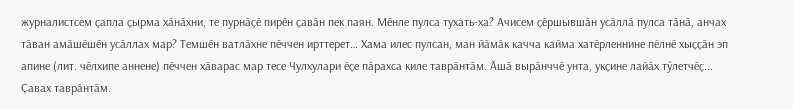журналистсем ҫапла ҫырма хӑнӑхни, те пурнӑҫӗ пирӗн ҫавӑн пек паян. Мӗнле пулса тухать-ха? Ачисем ҫӗршывшӑн усӑллӑ пулса тӑнӑ, анчах тӑван амӑшӗшӗн усӑллах мар? Темшӗн ватлӑхне пӗччен ирттерет… Хама илес пулсан, ман йӑмӑк качча кайма хатӗрленнине пӗлнӗ хыҫҫӑн эп апине (лит. чӗлхипе аннене) пӗччен хӑварас мар тесе Чулхулари ӗҫе пӑрахса киле таврӑнтӑм. Ӑшӑ вырӑнччӗ унта, укҫине лайӑх тӳлетчӗҫ... Ҫавах таврӑнтӑм.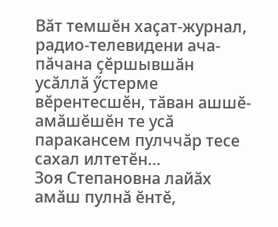Вӑт темшӗн хаҫат-журнал, радио-телевидени ача-пӑчана ҫӗршывшӑн усӑллӑ ӳстерме вӗрентесшӗн, тӑван ашшӗ-амӑшӗшӗн те усӑ паракансем пулччӑр тесе сахал илтетӗн…
Зоя Степановна лайӑх амӑш пулнӑ ӗнтӗ,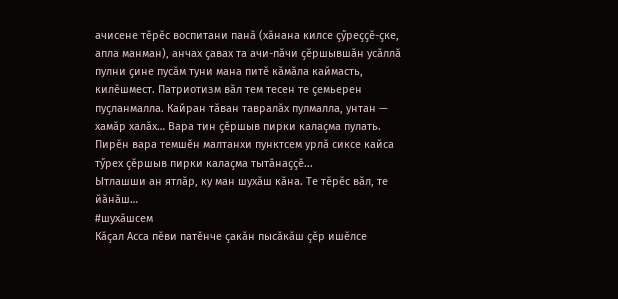ачисене тӗрӗс воспитани панӑ (хӑнана килсе ҫӳреҫҫӗ-ҫке, апла манман), анчах ҫавах та ачи-пӑчи ҫӗршывшӑн усӑллӑ пулни ҫине пусӑм туни мана питӗ кӑмӑла каймасть, килӗшмест. Патриотизм вӑл тем тесен те ҫемьерен пуҫланмалла. Кайран тӑван тавралӑх пулмалла, унтан — хамӑр халӑх… Вара тин ҫӗршыв пирки калаҫма пулать. Пирӗн вара темшӗн малтанхи пунктсем урлӑ сиксе кайса тӳрех ҫӗршыв пирки калаҫма тытӑнаҫҫӗ...
Ытлашши ан ятлӑр, ку ман шухӑш кӑна. Те тӗрӗс вӑл, те йӑнӑш…
#шухӑшсем
Кӑҫал Асса пӗви патӗнче ҫакӑн пысӑкӑш ҫӗр ишӗлсе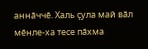аннӑччӗ. Халь ҫула май вӑл мӗнле-ха тесе пӑхма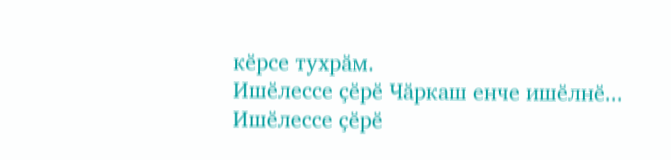кӗрсе тухрӑм.
Ишӗлессе ҫӗрӗ Чӑркаш енче ишӗлнӗ...
Ишӗлессе ҫӗрӗ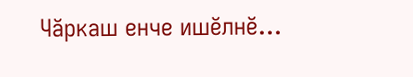Чӑркаш енче ишӗлнӗ...